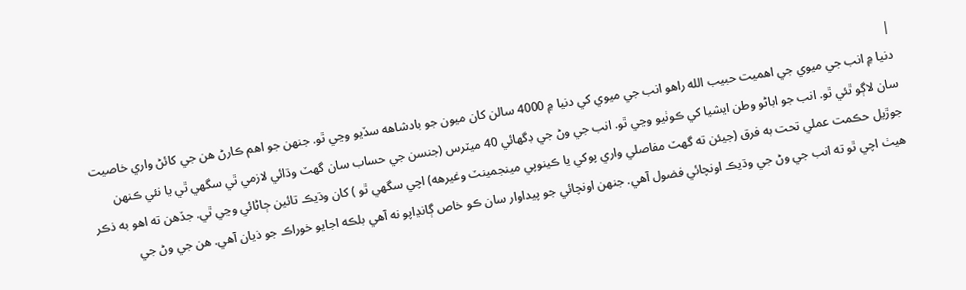|
دنيا ۾ انب جي ميوي جي اهميت حبيب الله راهو انب جي ميوي کي دنيا ۾ 4000 سالن کان ميون جو بادشاهه سڏيو وڃي ٿو. جنهن جو اهم ڪارڻ هن جي کائڻ واري خاصيت سان لاڳو ٿئي ٿو. انب جو اباڻو وطن ايشيا کي ڪوٺيو وڃي ٿو. انب جي وڻ جي ڊگهائي 40 ميٽرس (جنسن جي حساب سان گهٽ وڌائي لازمي ٿي سگهي ٿي يا نئي ڪنهن جوڙيل حڪمت عملي تحت به فرق (جيئن ته گهٽ مفاصلي واري پوکي يا ڪينوپي مينجمينٽ وغيرهه) اچي سگهي ٿو ) کان وڌيڪ تائين ڄاڻائي وڃي ٿي. جڏهن ته اهو به ذڪر هيٺ اچي ٿو ته انب جي وڻ جي وڌيڪ اونچائي فضول آهي. جنهن اونچائي جو پيداوار سان ڪو خاص ڳانڍاپو نه آهي بلڪه اجايو خوراڪ جو ذيان آهي. هن جي وڻ جي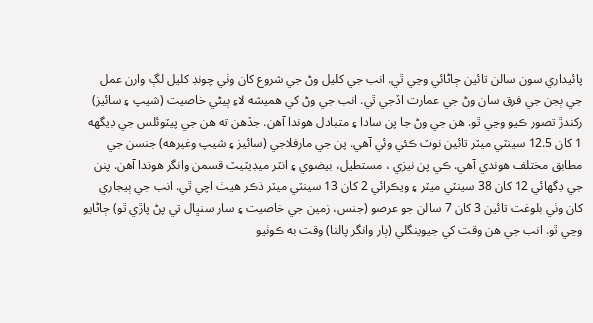پائيداري سون سالن تائين ڄاڻائي وڃي ٿي. انب جي کليل وڻ جي شروع کان وٺي چونڊ کليل لڳ وارن عمل جي ٻجن جي فرق سان وڻ جي عمارت اڏجي ٿي. انب جي وڻ کي هميشه لاءِ ٻيڻي خاصيت (شيپ ۽ سائيز) رکندڙ تصور ڪيو وڃي ٿو. هن جي وڻ جا پن سادا ۽ متبادل هوندا آهن. جڏهن ته هن جي پيٽوئلس جي ڊيگهه 1 کان 12.5 سينٽي ميٽر تائين نوٽ ڪئي وئي آهي. پن جي مارفلاجي (سائيز ۽ شيپ وغيرهه) جنسن جي مطابق مختلف هوندي آهي. ڪي پن نيزي ، مستطيل، بيضوي ۽ انٽر ميڊيٽيٽ قسمن وانگر هوندا آهن. پنن جي ڊگهائي 12 کان 38 سينٽي ميٽر ۽ ويڪرائي 2 کان 13 سينٽي ميٽر ذڪر هيٺ اچي ٿي. انب جي ٻيجاري کان وٺي بلوغت تائين 3 کان 7 سالن جو عرصو (جنس، زمين جي خاصيت ۽ سار سنڀال تي پڻ پاڙي ٿو) ڄاڻايو وڃي ٿو. انب جي هن وقت کي جيوينگلي (ٻار وانگر پالنا) وقت به ڪوٺيو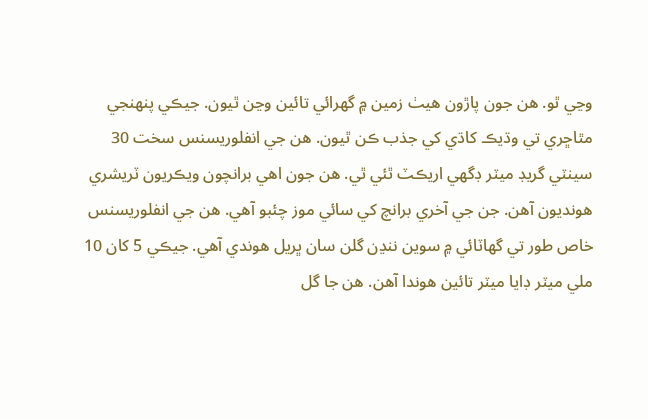وڃي ٿو. هن جون پاڙون هيٺ زمين ۾ گهرائي تائين وڃن ٿيون. جيڪي پنهنجي مٿاڇري تي وڌيڪ کاڌي کي جذب ڪن ٿيون. هن جي انفلوريسنس سخت 30 سينٽي گريڊ ميٽر ڊگهي اريڪٽ ٿئي ٿي. هن جون اهي برانچون ويڪريون ٽريشري هونديون آهن. جن جي آخري برانچ کي سائي موز چئبو آهي. هن جي انفلوريسنس خاص طور تي گهاٽائي ۾ سوين ننڍن گلن سان ڀريل هوندي آهي. جيڪي 5 کان 10 ملي ميٽر ڊايا ميٽر تائين هوندا آهن. هن جا گل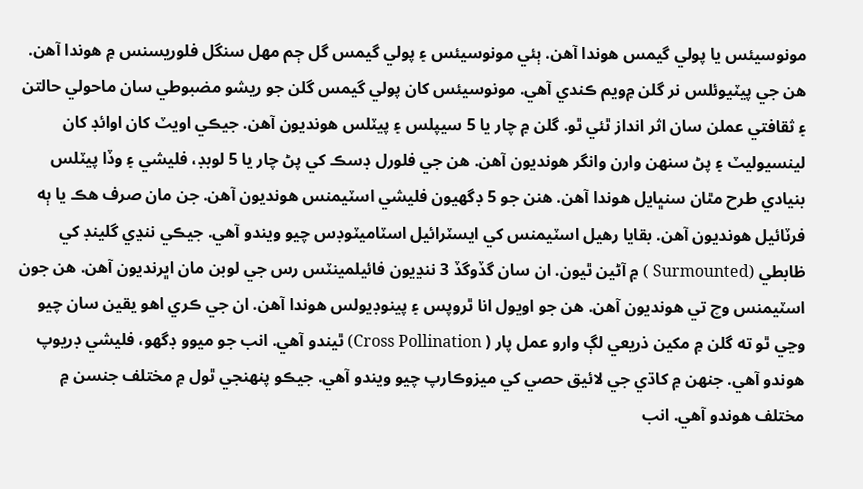مونوسيئس يا پولي گيمس هوندا آهن. ٻئي مونوسيئس ۽ پولي گيمس گل ڄم مهل سنگل فلوريسنس ۾ هوندا آهن. هن جي پيٽيوئلس نر گلن ۾ويم ڪندي آهي. مونوسيئس کان پولي گيمس گلن جو ريشو مضبوطي سان ماحولي حالتن ۽ ثقافتي عملن سان اثر انداز ٿئي ٿو. گلن ۾ چار يا 5 سيپلس ۽ پيٽلس هونديون آهن. جيڪي اويٽ کان اوائڊ کان لينسيوليٽ ۽ پڻ سنهن وارن وانگر هونديون آهن. هن جي فلورل ڊسڪ کي پڻ چار يا 5 لوبڊ، فليشي ۽ وڏا پيٽلس بنيادي طرح مٿان سنڀايل هوندا آهن. هنن جو 5 ڊگهيون فليشي اسٽيمنس هونديون آهن. جن مان صرف هڪ يا ٻه فرٽائيل هونديون آهن. بقايا رهيل اسٽيمنس کي ايسٽرائيل اسٽاميٽوڊس چيو ويندو آهي. جيڪي ننڍي گلينڊ کي ظابطي (Surmounted ) ۾ آڻين ٿيون. ان سان گڏوگڏ 3 ننڍيون فائيلمينٽس رس جي لوبن مان اڀرنديون آهن. هن جون اسٽيمنس وچ تي هونديون آهن. هن جو اويول انا ٿروپس ۽ پينوڊيولس هوندا آهن. ان جي ڪري اهو يقين سان چيو وڃي ٿو ته گلن ۾ مکين ذريعي لڳ وارو عمل پار ( Cross Pollination) ٿيندو آهي. انب جو ميوو ڊگهو، فليشي ڊريوپ هوندو آهي. جنهن ۾ کاڌي جي لائيق حصي کي ميزوڪارپ چيو ويندو آهي. جيڪو پنهنجي ٿول ۾ مختلف جنسن ۾ مختلف هوندو آهي. انب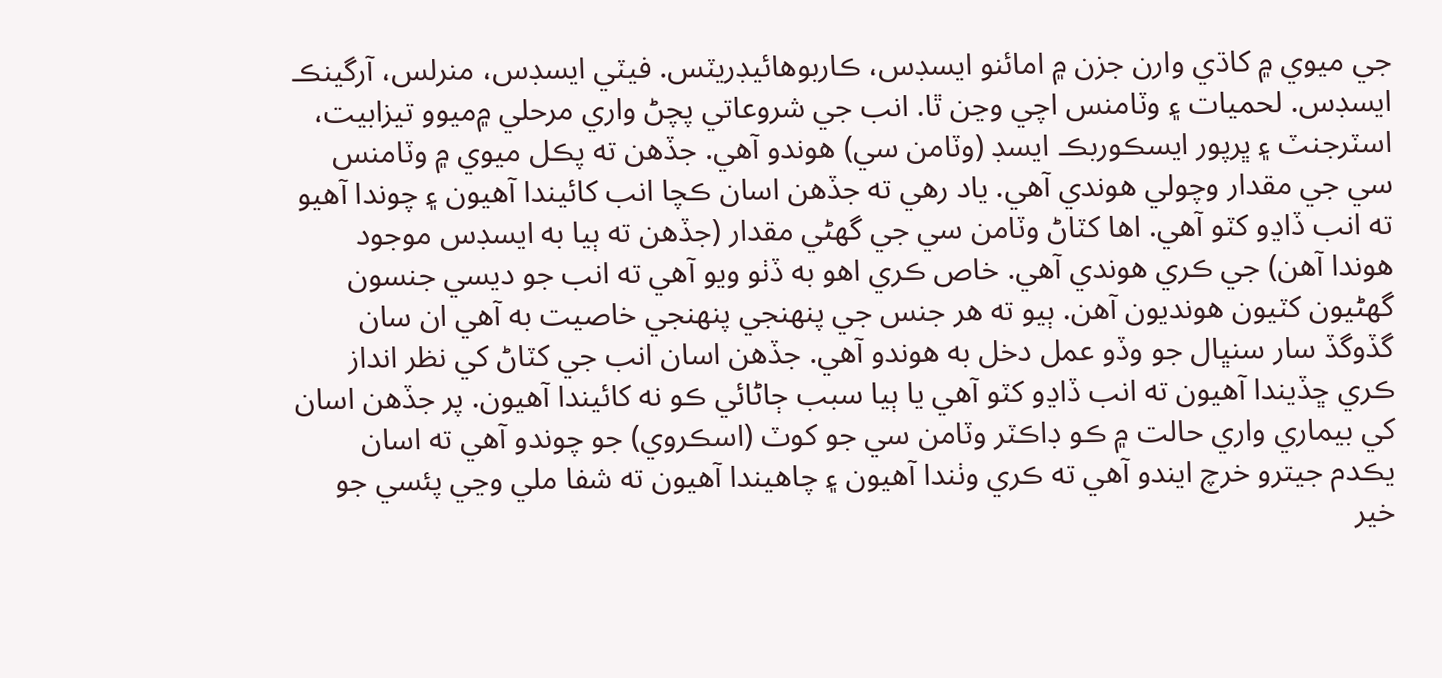جي ميوي ۾ کاڌي وارن جزن ۾ امائنو ايسڊس، ڪاربوهائيڊريٽس. فيٽي ايسڊس، منرلس، آرگينڪ ايسڊس. لحميات ۽ وٽامنس اچي وڃن ٿا. انب جي شروعاتي پچڻ واري مرحلي ۾ميوو تيزابيت، اسٽرجنٽ ۽ ڀرپور ايسڪوربڪ ايسڊ (وٽامن سي) هوندو آهي. جڏهن ته پڪل ميوي ۾ وٽامنس سي جي مقدار وچولي هوندي آهي. ياد رهي ته جڏهن اسان ڪچا انب کائيندا آهيون ۽ چوندا آهيو ته انب ڏاڍو کٽو آهي. اها کٽاڻ وٽامن سي جي گهڻي مقدار (جڏهن ته ٻيا به ايسڊس موجود هوندا آهن) جي ڪري هوندي آهي. خاص ڪري اهو به ڏٺو ويو آهي ته انب جو ديسي جنسون گهڻيون کٽيون هونديون آهن. ٻيو ته هر جنس جي پنهنجي پنهنجي خاصيت به آهي ان سان گڏوگڏ سار سنڀال جو وڏو عمل دخل به هوندو آهي. جڏهن اسان انب جي کٽاڻ کي نظر انداز ڪري ڇڏيندا آهيون ته انب ڏاڍو کٽو آهي يا ٻيا سبب ڄاڻائي ڪو نه کائيندا آهيون. پر جڏهن اسان کي بيماري واري حالت ۾ ڪو ڊاڪٽر وٽامن سي جو کوٽ (اسڪروي) جو چوندو آهي ته اسان يڪدم جيترو خرچ ايندو آهي ته ڪري وٺندا آهيون ۽ چاهيندا آهيون ته شفا ملي وڃي پئسي جو خير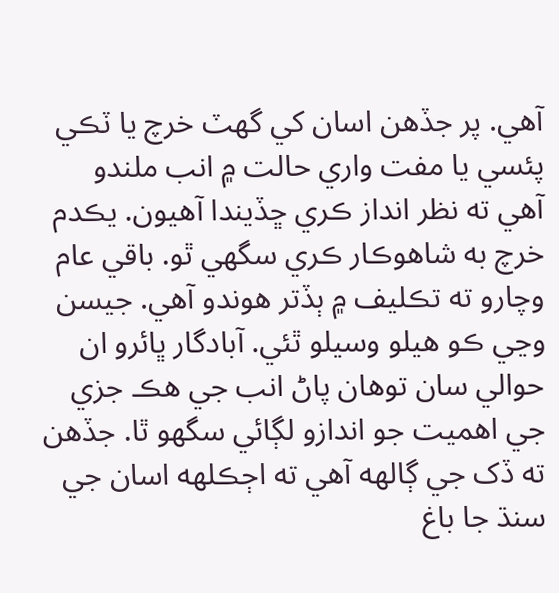آهي. پر جڏهن اسان کي گهٽ خرچ يا ٽڪي پئسي يا مفت واري حالت ۾ انب ملندو آهي ته نظر انداز ڪري ڇڏيندا آهيون. يڪدم خرچ به شاهوڪار ڪري سگهي ٿو. باقي عام وچارو ته تڪليف ۾ ٻڏتر هوندو آهي. جيسن وڃي ڪو هيلو وسيلو ٿئي. آبادگار ڀائرو ان حوالي سان توهان پاڻ انب جي هڪ جزي جي اهميت جو اندازو لڳائي سگهو ٿا. جڏهن ته ڏک جي ڳالهه آهي ته اڄڪلهه اسان جي سنڌ جا باغ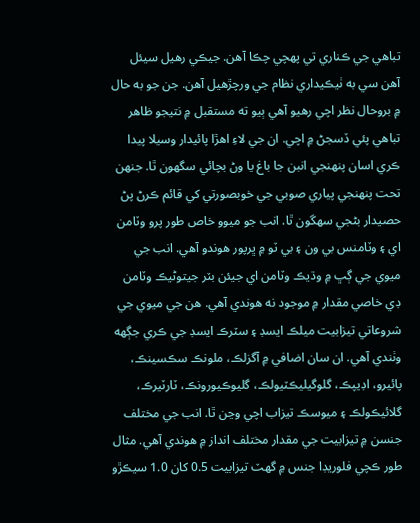تباهي جي ڪناري تي پهچي چڪا آهن. جيڪي رهيل سيئل آهن سي به ٺيڪيداري نظام جي ورچڙهيل آهن. جن جو به حال ۾ بروحال نظر اچي رهيو آهي ٻيو ته مستقبل ۾ نتيجو ظاهر تباهي پئي ڏسجڻ ۾ اچي. ان جي لاءِ اهڙا پائيدار وسيلا پيدا ڪري اسان پنهنجي انبن جا باغ يا وڻ بچائي سگهون ٿا. جنهن تحت پنهنجي پياري صوبي جي خوبصورتي کي قائم ڪرڻ پڻ حصيدار بڻجي سهگون ٿا. انب جو ميوو خاص طور پرو وٽامن اي ۽ وٽامنس بي ون ۽ بي ٽو ۾ ڀرپور هوندو آهي. انب جي ميوي جي ڳڀ ۾ وڌيڪ وٽامن اي جيئن بٽر جيتوڻيڪ وٽامن ڊي خاصي مقدار ۾ موجود نه هوندي آهي. هن جي ميوي جي شروعاتي تيزابيت ميلڪ ايسڊ ۽ سٽرڪ ايسڊ جي ڪري جڳهه وٺندي آهي. ان سان اضافي ۾ آگزلڪ، ملونڪ سڪسينڪ، پائيرو، اڊيپڪ، گلوگيليڪٽيولڪ، گليوڪيورونڪ، ٽارٽيرڪ، گلائيڪولڪ ۽ ميوسڪ تيزاب اچي وڃن ٿا. انب جي مختلف جنسن ۾ تيزابيت جي مقدار مختلف انداز ۾ هوندي آهي. مثال طور ڪچي فلوريڊا جنس ۾ گهٽ تيزابيت 0.5 کان 1.0 سيڪڙو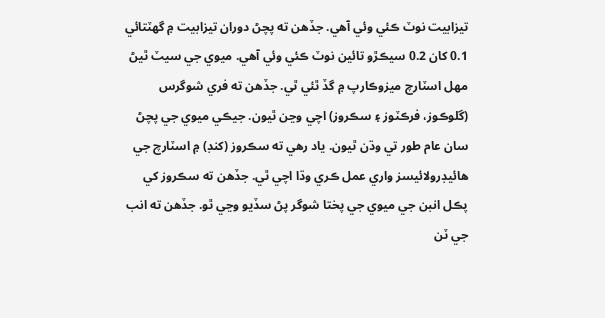تيزابيت نوٽ ڪئي وئي آهي. جڏهن ته پچڻ دوران تيزابيت ۾ گهٽتائي 0.1 کان 0.2 سيڪڙو تائين نوٽ ڪئي وئي آهي. ميوي جي سيٽ ٿيڻ مهل اسٽارچ ميزوڪارپ ۾ گڏ ٿئي ٿي. جڏهن ته فري شوگرس (گلوڪوز، فرڪٽوز ۽ سڪروز) اچي وڃن ٿيون. جيڪي ميوي جي پچڻ سان عام طور تي وڌن ٿيون. ياد رهي ته سڪروز (کنڊ) ۾ اسٽارچ جي هائيڊرولائيسز واري عمل ڪري وڌا اچي ٿي. جڏهن ته سڪروز کي پڪل انبن جي ميوي جي پختا شوگر پڻ سڏيو وڃي ٿو. جڏهن ته انب جي ٽن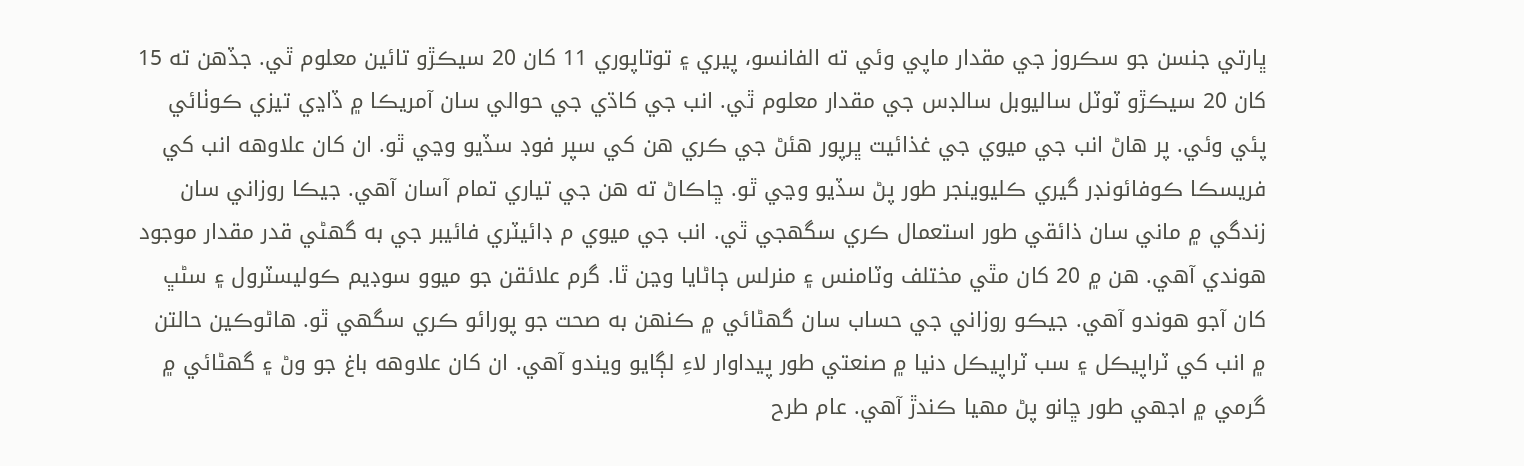ڀارتي جنسن جو سڪروز جي مقدار ماپي وئي ته الفانسو، پيري ۽ توتاپوري 11 کان 20 سيڪڙو تائين معلوم ٿي. جڏهن ته 15 کان 20 سيڪڙو ٽوٽل ساليوبل سالڊس جي مقدار معلوم ٿي. انب جي کاڌي جي حوالي سان آمريڪا ۾ ڏاڍي تيزي ڪوٺائي پئي وئي. پر هاڻ انب جي ميوي جي غذائيت ڀرپور هئڻ جي ڪري هن کي سپر فوڊ سڏيو وڃي ٿو. ان کان علاوهه انب کي فريسڪا ڪوفائونڊر گيري ڪليوينجر طور پڻ سڏيو وڃي ٿو. ڇاڪاڻ ته هن جي تياري تمام آسان آهي. جيڪا روزاني سان زندگي ۾ ماني سان ذائقي طور استعمال ڪري سگهجي ٿي. انب جي ميوي م ڊائيٽري فائيبر جي به گهڻي قدر مقدار موجود هوندي آهي. هن ۾ 20 کان مٿي مختلف وٽامنس ۽ منرلس ڄاڻايا وڃن ٿا. گرم علائقن جو ميوو سوڊيم ڪوليسٽرول ۽ سڻڀ کان آجو هوندو آهي. جيڪو روزاني جي حساب سان گهڻائي ۾ ڪنهن به صحت جو پورائو ڪري سگهي ٿو. هاڻوڪين حالتن ۾ انب کي ٽراپيڪل ۽ سب ٽراپيڪل دنيا ۾ صنعتي طور پيداوار لاءِ لڳايو ويندو آهي. ان کان علاوهه باغ جو وڻ ۽ گهڻائي ۾ گرمي ۾ اجهي طور ڇانو پڻ مهيا ڪندڙ آهي. عام طرح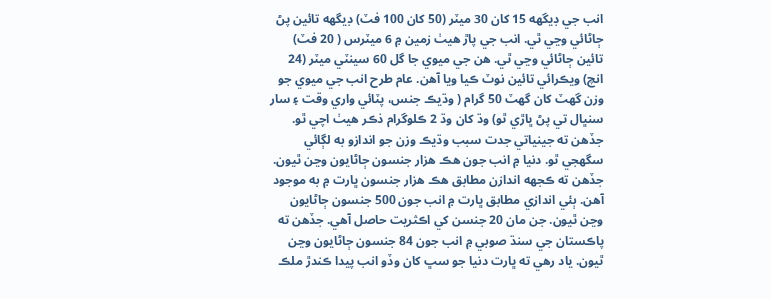انب جي ڊيگهه 15 کان 30 ميٽر (50 کان 100 فٽ) ڊيگهه تائين پڻ ڄاڻائي وڃي ٿي. انب جي پاڙ هيٺ زمين ۾ 6 ميٽرس ( 20 فٽ) تائين ڄاڻائي وڃي ٿي. هن جي ميوي جا گل 60 سينٽي ميٽر (24 انچ) ويڪرائي تائين نوٽ ڪيا ويا آهن. عام طرح انب جي ميوي جو وزن گهٽ کان گهٽ 50 گرام ( وڌيڪ جنس، پٽائي واري وقت ۽ سار سنڀال تي پڻ ڀاڙي ٿو) وڌ کان وڌ 2 ڪلوگرام ذڪر هيٺ اچي ٿو. جڏهن ته جينياتي جدت سبب وڌيڪ وزن جو اندازو به لڳائي سگهجي ٿو. دنيا ۾ انب جون هڪ هزار جنسون ڄاڻايون وڃن ٿيون. جڏهن ته ڪجهه اندازن مطابق هڪ هزار جنسون ڀارت ۾ به موجود آهن. ٻئي اندازي مطابق ڀارت ۾ انب جون 500 جنسون ڄاڻايون وڃن ٿيون. جن مان 20 جنسن کي اڪثريت حاصل آهي. جڏهن ته پاڪستان جي سنڌ صوبي ۾ انب جون 84 جنسون ڄاڻايون وڃن ٿيون. ياد رهي ته ڀارت دنيا جو سڀ کان وڏو انب پيدا ڪندڙ ملڪ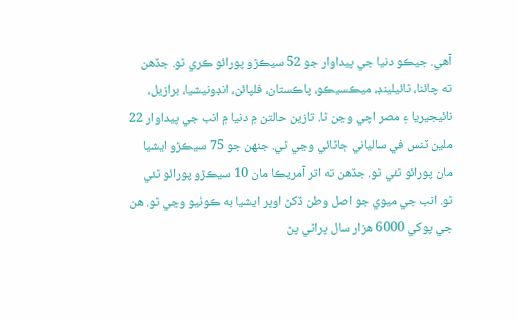آهي. جيڪو دنيا جي پيداوار جو 52 سيڪڙو پورائو ڪري ٿو. جڏهن ته چائنا، ٿائيلينڊ، ميڪسيڪو، پاڪستان، فلپائن، انڊونيشيا، برازيل، نائيجيريا ۽ مصر اچي وڃن ٿا. تازين حالتن ۾ دنيا ۾ انب جي پيداوار 22 ملين ٽنس في سالياني ڄاڻائي وڃي ٿي. جنهن جو 75 سيڪڙو ايشيا مان پورائو ٿئي ٿو. جڏهن ته اتر آمريڪا مان 10 سيڪڙو پورائو ٿئي ٿو. انب جي ميوي جو اصل وطن ڏکڻ اوڀر ايشيا به ڪوٺيو وڃي ٿو. هن جي پوکي 6000 هزار سال پراڻي پڻ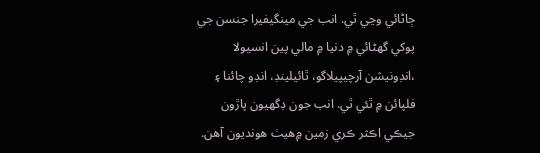ڄاڻائي وڃي ٿي. انب جي مينگيفيرا جنسن جي پوکي گهڻائي ۾ دنيا ۾ مالي پين انسيولا ،انڊونيشن آرچيپيلاگو، ٿائيلينڊ، انڊو چائنا ۽ فلپائن ۾ ٿئي ٿي. انب جون ڊگهيون پاڙون جيڪي اڪثر ڪري زمين ۾هيٺ هونديون آهن.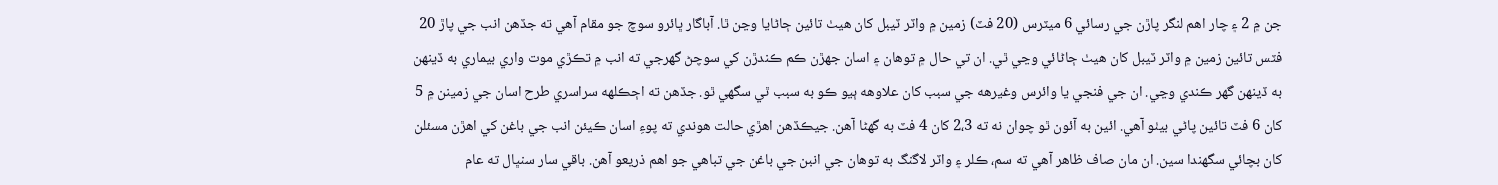جن ۾ 2 ۽ چار اهم لنگر پاڙن جي رسائي 6 ميٽرس (20 فٽ) زمين ۾ واٽر ٽيبل کان هيٺ تائين ڄاڻايا وڃن ٿا. آباگار ڀائرو سوچ جو مقام آهي ته جڏهن انب جي پاڙ 20 فٽس تائين زمين ۾ واٽر ٽيبل کان هيٺ ڄاڻائي وڃي ٿي. ان تي حال ۾ توهان ۽ اسان جهڙن ڪم ڪندڙن کي سوچڻ گهرجي ته انب ۾ تڪڙي موت واري بيماري به ڏينهن به ڏينهن گهر ڪندي وڃي. ان جي فنجي يا وائرس وغيرهه جي سبب کان علاوهه ٻيو ڪو به سبب ٿي سگهي ٿو. جڏهن ته اڄڪلهه سراسري طرح اسان جي زمينن ۾ 5 کان 6 فٽ تائين پاڻي بيٺو آهي. ائين به آئون ٿو چوان نه ته 2،3 کان 4 فٽ به گهڻا آهن. جيڪڏهن اهڙي حالت هوندي ته پوءِ اسان ڪيئن انب جي باغن کي اهڙن مسئلن کان بچائي سگهندا سين. ان مان صاف ظاهر آهي ته سم، ڪلر ۽ واٽر لاگنگ به توهان جي انبن جي باغن جي تباهي جو اهم ذريعو آهن. باقي سار سنڀال ته عام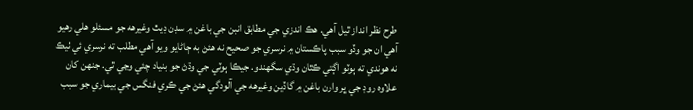طرح نظر انداز ٿيل آهي. هڪ اندزي جي مطابق انبن جي باغن ۾ سڊن ڊيٿ وغيرهه جو مسئلو هلي رهيو آهي ان جو وڏو سبب پاڪستان ۾ نرسري جو صحيح نه هئڻ به ڄاڻايو ويو آهي مطلب ته نرسري ئي ٺيڪ نه هوندي ته ٻوٽو اڳتي ڪٿان وڌي سگهندو. جيڪا ٻوٽي جي وڌڻ جو بنياد چئي وڃي ٿي. جنهن کان علاوه روڊ جي ڀر وارن باغن ۾ گاڏين وغيرهه جي آلودگي هئڻ جي ڪري فنگس جي بيماري جو سبب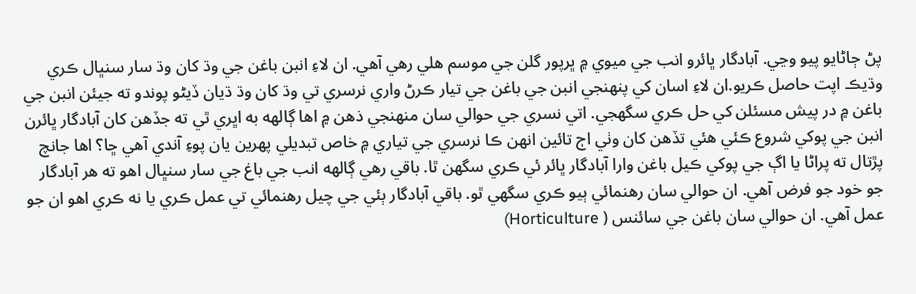پڻ ڄاڻايو پيو وڃي. آبادگار ڀائرو انب جي ميوي ۾ ڀرپور گلن جي موسم هلي رهي آهي. ان لاءِ انبن باغن جي وڌ کان وڌ سار سنڀال ڪري وڌيڪ اپت حاصل ڪريو.ان لاءِ اسان کي پنهنجي انبن جي باغن جي تيار ڪرڻ واري نرسري تي وڌ کان وڌ ڌيان ڏيڻو پوندو ته جيئن انبن جي باغن ۾ در پيش مسئلن کي حل ڪري سگهجي. اتي نسري جي حوالي سان منهنجي ذهن ۾ اها ڳالهه به اڀري ٿي ته جڏهن کان آبادگار ڀائرن انبن جي پوکي شروع ڪئي هئي تڏهن کان وٺي اڄ تائين انهن ڪا نرسري جي تياري ۾ خاص تبديلي پهرين يان پوءِ آندي آهي ڇا؟ اها جانچ پڙتال ته پراڻا يا اڳ جي پوکي ڪيل باغن وارا آبادگار ڀائر ئي ڪري سگهن ٿا. باقي رهي ڳالهه انب جي باغ جي سار سنڀال اهو ته هر آبادگار جو خود جو فرض آهي. ان حوالي سان رهنمائي ٻيو ڪري سگهي ٿو. باقي آبادگار ٻئي جي چيل رهنمائي تي عمل ڪري يا نه ڪري اهو ان جو عمل آهي. ان حوالي سان باغن جي سائنس ( Horticulture)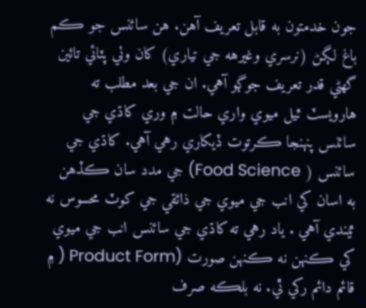جون خدمتون به قابل تعريف آهن. هن سائنس جو ڪم باغ لڳڻ (نرسري وغيرهه جي تياري) کان وٺي پٽائي تائين گهڻي قدر تعريف جوڳو آهي. ان جي بعد مطلب ته هارويسٽ ٿيل ميوي واري حالت ۾ وري کاڌي جي سائنس پنهنجا ڪرتوت ڏيکاري رهي آهي. کاڌي جي سائنس ( Food Science) جي مدد سان ڪڏهن به اسان کي انب جي ميوي جي ذائقي جي کوٽ محسوس نه ٿيندي آهي . ياد رهي ته کاڌي جي سائنس انب جي ميوي کي ڪنهن نه ڪنهن صورت (Product Form ( ۾ قائم دائم رکي ٿي. نه بلڪه صرف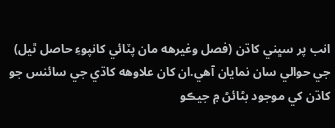انب پر سڀني کاڌن (فصل وغيرهه مان پٽائي کانپوءِ حاصل ٿيل) جي حوالي سان نمايان آهي.ان کان علاوهه کاڌي جي سائنس جو کاڌن کي موجود بڻائڻ ۾ جيڪو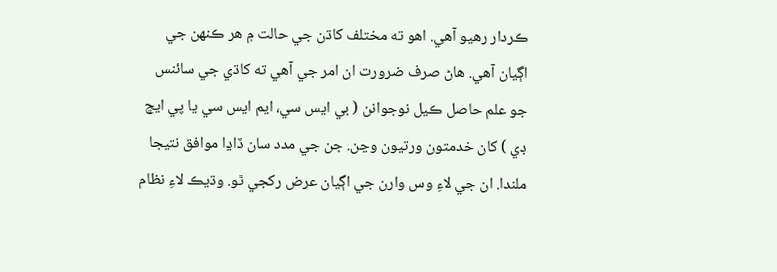ڪردار رهيو آهي. اهو ته مختلف کاڌن جي حالت ۾ هر ڪنهن جي اڳيان آهي. هاڻ صرف ضرورت ان امر جي آهي ته کاڌي جي سائنس جو علم حاصل ڪيل نوجوانن ( بي ايس سي، ايم ايس سي يا پي ايڇ ڊي ) کان خدمتون ورتيون وڃن. جن جي مدد سان ڏاڍا موافق نتيجا ملندا. ان جي لاءِ وس وارن جي اڳيان عرض رکجي ٿو. وڌيڪ لاءِ نظام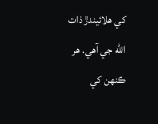کي هلائيندڙ ذات الله جي آهي. هر ڪنهن کي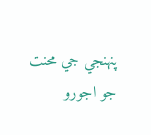پنهنجي جي محنت جو اجورو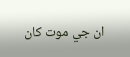ان جي موت کان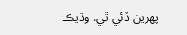پهرين ڏئي ٿي. وڌيڪ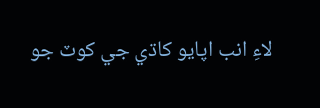لاءِ انب اپايو کاڌي جي کوٽ جو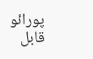پورائو قابل